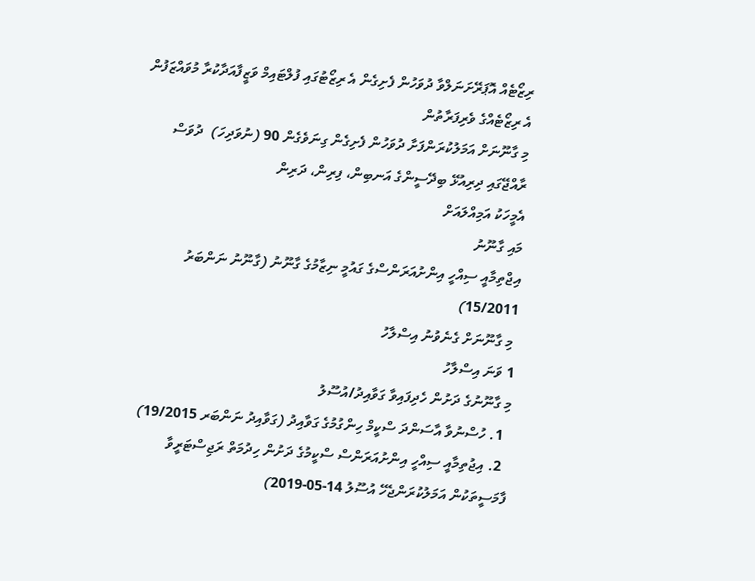ރިޒޯޓެއް އޮޕަރޭށަނަލްވާ ދުވަހުން ފެށިގެން އެ ރިޒޯޓުގައި ފުލްޓައިމް ވަޒީފާއަދާކުރާ މުވައްޒަފުން
އެ ރިޒޯޓެއްގެ ވެރިފަރާތުން
މި ގާނޫނަށް އަމަލުކުރަންފަށާ ދުވަހުން ފެށިގެން ގިނަވެގެން 90 (ނުވަދިހަ)  ދުވަސް
ރާއްޖޭގައި ދިރިއުޅޭ ބިދޭސީންގެ އަނބިން، ފިރިން، ދަރިން
އެމީހަކު އަމިއްލައަށް
މައި ގާނޫނު
އިޖްތިމާއީ ސިއްހީ އިންށުއަރަންސްގެ ގައުމީ ނިޒާމުގެ ގާނޫނު (ގާނޫނު ނަންބަރު 15/2011)
 މި ގާނޫނަށް ގެނެވުނު އިސްލާހު
1 ވަނަ އިސްލާހު
މި ގާނޫނުގެ ދަށުން ހެދިފައިވާ ގަވާއިދު/އުސޫލު
  1. ހުސްނުވާ އާސަންދަ ސްކީމް ހިންގުމުގެ ގަވާއިދު (ގަވާއިދު ނަންބަރ 19/2015)
  2. އިޖުތިމާއީ ސިއްހީ އިންށުއަރަންސް ސްކީމުގެ ދަށުން ހިދުމަތް ރަޖިސްޓަރީވާ ފާމަސީތަކުން އަމަލުކުރަންޖެހޭ އުސޫލު 14-05-2019)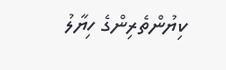ކިޔުންތެރިންގެ ހިޔާލު